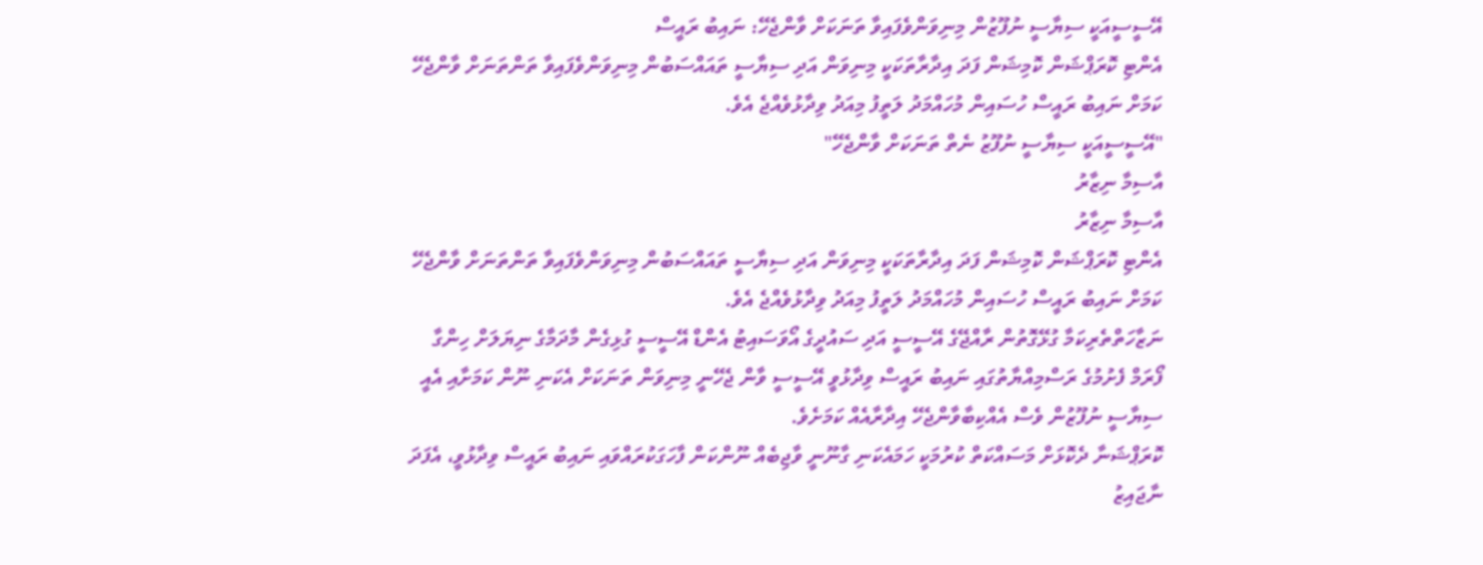އޭސީސީއަކީ ސިޔާސީ ނުފޫޒުން މިނިވަންވެފައިވާ ތަނަކަށް ވާންޖެހޭ: ނައިބު ރައީސް
އެންޓި ކޮރަޕްޝަން ކޮމިޝަން ފަދަ އިދާރާތަކަކީ މިނިވަން އަދި ސިޔާސީ ތައައްސަބުން މިނިވަންވެފައިވާ ތަންތަނަށް ވާންޖެހޭ ކަމަށް ނައިބު ރައީސް ހުސައިން މުހައްމަދު ލަތީފު މިއަދު ވިދާޅުވެއްޖެ އެވެ.
"އޭސީސީއަކީ ސިޔާސީ ނުފޫޒު ނެތް ތަނަކަށް ވާންޖެހޭ"
އާސިމާ ނިޒާރު
އާސިމާ ނިޒާރު
އެންޓި ކޮރަޕްޝަން ކޮމިޝަން ފަދަ އިދާރާތަކަކީ މިނިވަން އަދި ސިޔާސީ ތައައްސަބުން މިނިވަންވެފައިވާ ތަންތަނަށް ވާންޖެހޭ ކަމަށް ނައިބު ރައީސް ހުސައިން މުހައްމަދު ލަތީފު މިއަދު ވިދާޅުވެއްޖެ އެވެ.
ނަޒާހަތްތެރިކަމާ ގުޅޭގޮތުން ރާއްޖޭގެ އޭސީސީ އަދި ސައުދީގެ އޯވަސައިޓު އެންޑް އޭސީސީ ގުޅިގެން މާދަމާގެ ނިޔަލަށް ހިންގާ ފޯރަމް ފެށުމުގެ ރަސްމިއްޔާތުގައި ނައިބު ރައީސް ވިދާޅުވީ އޭސީސީ ވާން ޖެހޭނީ މިނިވަން ތަނަކަށް އެކަނި ނޫން ކަމަށާއި އެއީ ސިޔާސީ ނުފޫޒުން ވެސް އެއްކިބާވާންޖެހޭ އިދާރާއެއް ކަމަށެވެ.
ކޮރަޕްޝަނާ ދެކޮޅަށް މަސައްކަތް ކުރުމަކީ ހަމައެކަނި ގާނޫނީ ވާޖިބެއް ނޫންކަން ފާހަގަކުރައްވައި ނައިބު ރައީސް ވިދާޅުވީ، އެފަދަ ނާޖައިޒު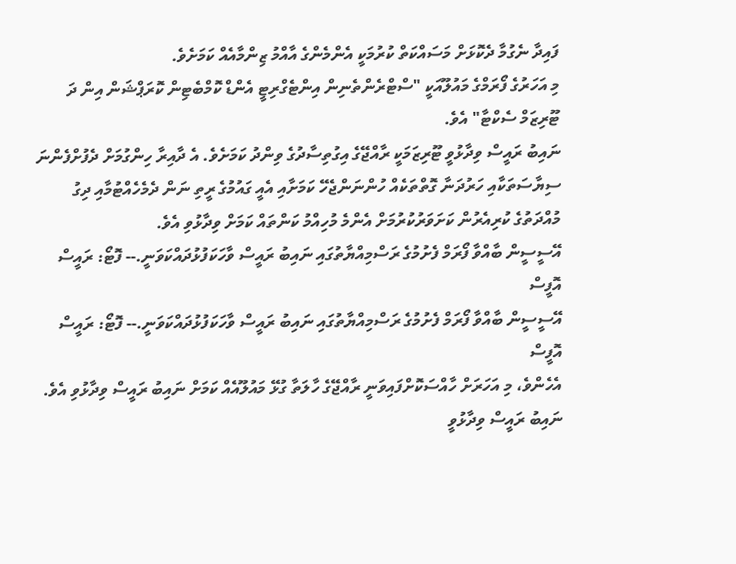ފައިދާ ނެގުމާ ދެކޮޅަށް މަސައްކަތް ކުރުމަކީ އެންމެންގެ އާއްމު ޒިންމާއެއް ކަމަށެވެ.
މި އަހަރުގެ ފޯރަމްގެ މައުލޫއަކީ "ސްޓްރެންތެނިން އިންޓެގްރިޓީ އެންޑް ކޮމްބެޓިން ކޮރަޕްޝަން އިން ދަ ޓޫރިޒަމް ސެކްޓާ" އެވެ.
ނައިބު ރައީސް ވިދާޅުވީ ޓޫރިޒަމަކީ ރާއްޖޭގެ އިގުތިސާދުގެ ވިންދު ކަމަށެވެ. އެ ދާއިރާ ހިންގުމަށް ދެފުށްފެންނަ ސިޔާސަތަކާއި ހަރުދަނާ ގޮތްތަކެއް ހުންނަންޖެހޭ ކަމަށާއި އެއީ ގައުމުގެ ރީތި ނަން ދެމެހެއްޓުމާއި ދިގު މުއްދަތުގެ ކުރިއެރުން ކަށަވަރުކުރުމަށް އެންމެ މުހިއްމު ކަންތައް ކަމަށް ވިދާޅުވި އެވެ.
އޭސީސީން ބާއްވާ ފޯރަމް ފެށުމުގެ ރަސްމިއްޔާތުގައި ނައިބު ރައީސް ވާހަކަފުޅުދައްކަވަނީ.-- ފޮޓޯ: ރައީސް އޮފީސް
އޭސީސީން ބާއްވާ ފޯރަމް ފެށުމުގެ ރަސްމިއްޔާތުގައި ނައިބު ރައީސް ވާހަކަފުޅުދައްކަވަނީ.-- ފޮޓޯ: ރައީސް އޮފީސް
އެހެންވެ، މި އަހަރަށް ހާއްސަކޮށްފައިވަނީ ރާއްޖޭގެ ހާލަތާ ގުޅޭ މައުލޫއެއް ކަމަށް ނައިބު ރައީސް ވިދާޅުވި އެވެ.
ނައިބު ރައީސް ވިދާޅުވީ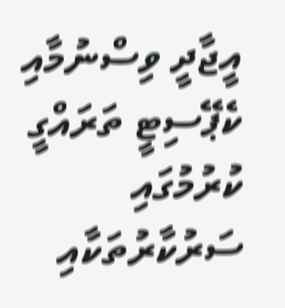އީޖާދީ ވިސްނުމާއި ކެޕޭސިޓީ ތަރައްގީ ކުރުމުގައި ސަރުކާރުތަކާއި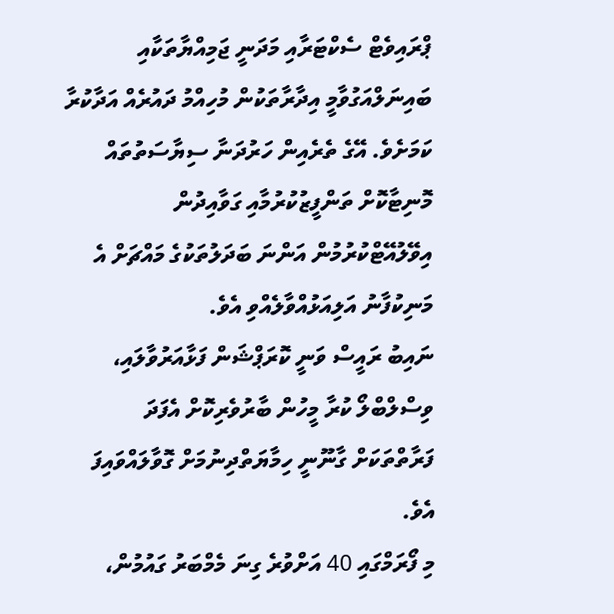ޕްރައިވެޓް ސެކްޓަރާއި މަދަނީ ޖަމިއްޔާތަކާއި ބައިނަލްއަގުވާމީ އިދާރާތަކުން މުހިއްމު ދައުރެއް އަދާކުރާ ކަމަށެވެ. އޭގެ ތެރެއިން ހަރުދަނާ ސިޔާސަތުތައް މޮނިޓާކޮށް ތަންފީޒުކުރުމާއި ގަވާއިދުން އިވޭލުއޭޓްކުރުމުން އަންނަ ބަދަލުތަކުގެ މައްޗަށް އެ މަނިކުފާނު އަލިއަޅުއްވާލެއްވި އެވެ.
ނައިބު ރައީސް ވަނީ ކޮރަޕްޝަން ފަޅާއަރުވާލައި، ވިސްލްބްލޯ ކުރާ މީހުން ބާރުވެރިކޮށް އެފަދަ ފަރާތްތަކަށް ގާނޫނީ ހިމާޔަތްދިނުމަށް ގޮވާލައްވައިފަ އެވެ.
މި ފޯރަމްގައި 40 އަށްވުރެ ގިނަ މެމްބަރު ގައުމުން،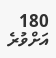180 އަށްވުރެ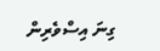ގިނަ އިސްވެރިން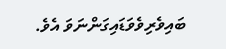ބައިވެރިވެވަޑައިގަންނަވަ އެވެ.